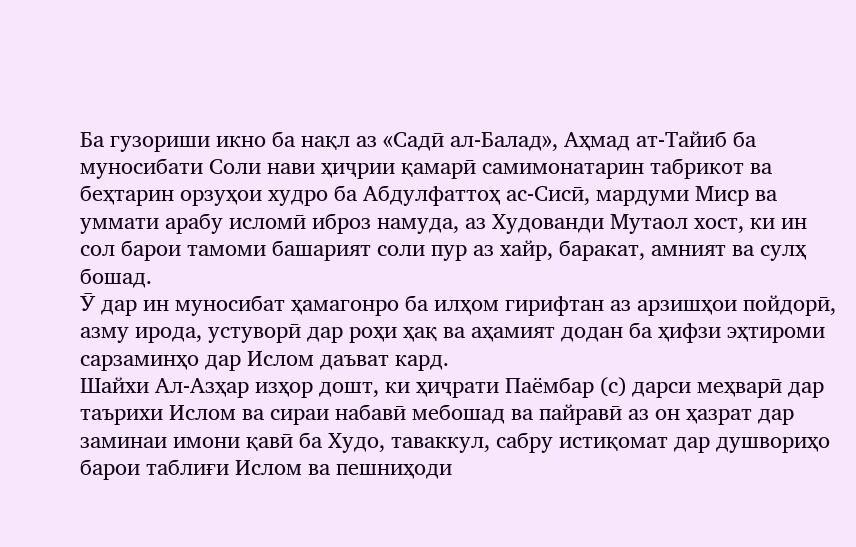Ба гузориши икно ба нақл аз «Садӣ ал-Балад», Аҳмад ат-Тайиб ба муносибати Соли нави ҳиҷрии қамарӣ самимонатарин табрикот ва беҳтарин орзуҳои худро ба Абдулфаттоҳ ас-Сисӣ, мардуми Миср ва уммати арабу исломӣ иброз намуда, аз Худованди Мутаол хост, ки ин сол барои тамоми башарият соли пур аз хайр, баракат, амният ва сулҳ бошад.
Ӯ дар ин муносибат ҳамагонро ба илҳом гирифтан аз арзишҳои пойдорӣ, азму ирода, устуворӣ дар роҳи ҳақ ва аҳамият додан ба ҳифзи эҳтироми сарзаминҳо дар Ислом даъват кард.
Шайхи Ал-Азҳар изҳор дошт, ки ҳиҷрати Паёмбар (с) дарси меҳварӣ дар таърихи Ислом ва сираи набавӣ мебошад ва пайравӣ аз он ҳазрат дар заминаи имони қавӣ ба Худо, таваккул, сабру истиқомат дар душвориҳо барои таблиғи Ислом ва пешниҳоди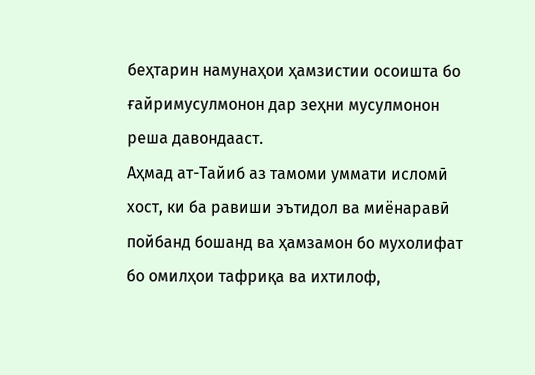беҳтарин намунаҳои ҳамзистии осоишта бо ғайримусулмонон дар зеҳни мусулмонон реша давондааст.
Аҳмад ат-Тайиб аз тамоми уммати исломӣ хост, ки ба равиши эътидол ва миёнаравӣ пойбанд бошанд ва ҳамзамон бо мухолифат бо омилҳои тафриқа ва ихтилоф,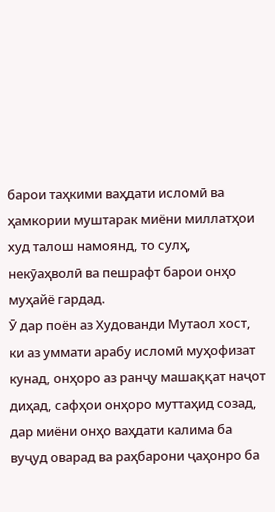барои таҳкими ваҳдати исломӣ ва ҳамкории муштарак миёни миллатҳои худ талош намоянд, то сулҳ, некӯаҳволӣ ва пешрафт барои онҳо муҳайё гардад.
Ӯ дар поён аз Худованди Мутаол хост, ки аз уммати арабу исломӣ муҳофизат кунад, онҳоро аз ранҷу машаққат наҷот диҳад, сафҳои онҳоро муттаҳид созад, дар миёни онҳо ваҳдати калима ба вуҷуд оварад ва раҳбарони ҷаҳонро ба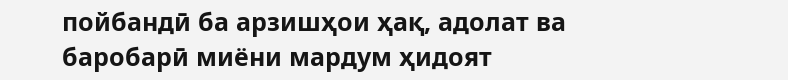пойбандӣ ба арзишҳои ҳақ, адолат ва баробарӣ миёни мардум ҳидоят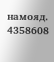намояд.
4358608